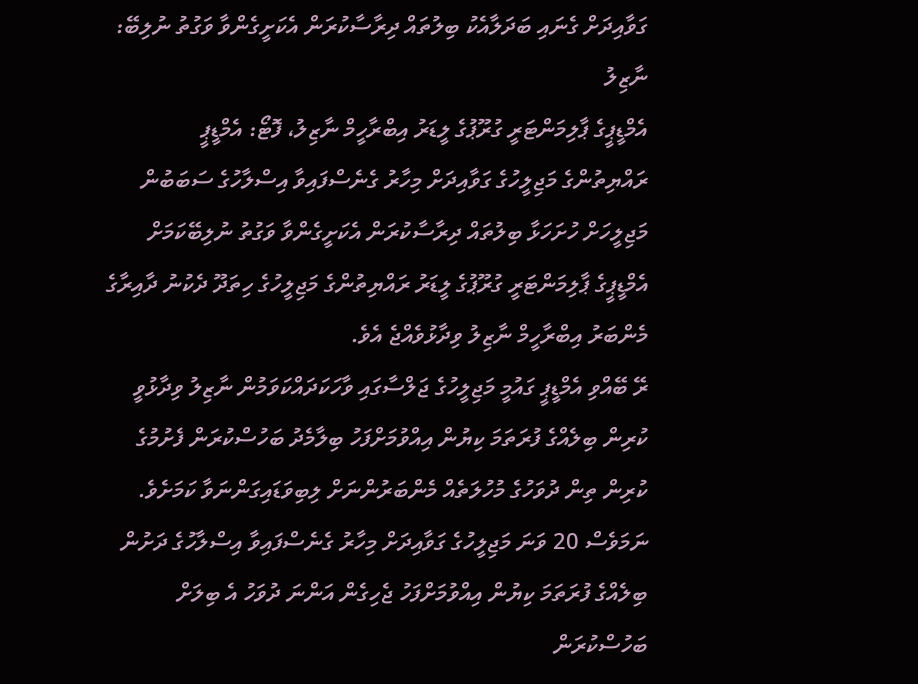ގަވާއިދަށް ގެނައި ބަދަލާއެކު ބިލުތައް ދިރާސާކުރަން އެކަށީގެންވާ ވަގުތު ނުލިބޭ: ނާޒިލު
އެމްޑީޕީގެ ޕާލިމަންޓަރީ ގުރޫޕުގެ ލީޑަރު އިބްރާހީމް ނާޒިލު، ފޮޓޯ: އެމްޑީޕީ
ރައްޔިތުންގެ މަޖިލީހުގެ ގަވާއިދަށް މިހާރު ގެނެސްފައިވާ އިސްލާހުގެ ސަބަބުން މަޖިލީހަށް ހުށަހަޅާ ބިލުތައް ދިރާސާކުރަން އެކަށީގެންވާ ވަގުތު ނުލިބޭކަމަށް އެމްޑީޕީގެ ޕާލިމަންޓަރީ ގުރޫޕުގެ ލީޑަރު ރައްޔިތުންގެ މަޖިލީހުގެ ހިތަދޫ ދެކުނު ދާއިރާގެ މެންބަރު އިބްރާހީމް ނާޒިލު ވިދާޅުވެއްޖެ އެވެ.
ރޭ ބޭއްވި އެމްޑީޕީ ގައުމީ މަޖިލީހުގެ ޖަލްސާގައި ވާހަކަދައްކަވަމުން ނާޒިލު ވިދާޅުވީ ކުރިން ބިލެއްގެ ފުރަތަމަ ކިޔުން އިއްވުމަށްފަހު ބިލާމެދު ބަހުސްކުރަން ފެށުމުގެ ކުރިން ތިން ދުވަހުގެ މުހުލަތެއް މެންބަރުންނަށް ލިބިވަޑައިގަންނަވާ ކަމަށެވެ. ނަމަވެސް 20 ވަނަ މަޖިލީހުގެ ގަވާއިދަށް މިހާރު ގެނެސްފައިވާ އިސްލާހުގެ ދަށުން ބިލެއްގެ ފުރަތަމަ ކިޔުން އިއްވުމަށްފަހު ޖެހިގެން އަންނަ ދުވަހު އެ ބިލަށް ބަހުސްކުރަން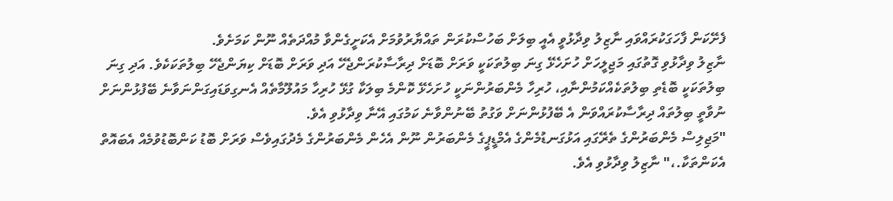ފެށޭކަން ފާހަގަކުރައްވައި ނާޒިލު ވިދާޅުވީ އެއީ ބިލަށް ބަހުސްކުރަން ތައްޔާރުވުމަށް އެކަށީގެންވާ މުއްދަތެއް ނޫން ކަމަށެވެ.
ނާޒިލު ވިދާޅުވި ގޮތުގައި މަޖިލީހަށް ހުށަހެޅޭ ގިނަ ބިލުތަކަކީ ވަރަށް ބޮޑަށް ދިރާސާކުރަންޖެހޭ އަދި ވަރަށް ބޮޑަށް ކިޔަންޖެހޭ ބިލުތަކަކެވެ. އަދި ގިނަ ބިލުތަކަކީ ބޮޑެތި ބިލުތަކެއްކަމުންނާއި، ހުރިހާ މެންބަރުންނަކީ ހުށަހެޅޭ ކޮންމެ ބިލަކާ ގުޅޭ ހުރިހާ މައުލޫމާތެއް އެނގިވަޑައިގަންނަވާނެ ބޭފުޅުންނަށް ނުވާތީ ބިލުތައް ދިރާސާކުރައްވަން އެ ބޭފުޅުންނަށް ވަގުތު ބޭނުންވާނެ ކަމުގައި އޭނާ ވިދާޅުވި އެވެ.
"މަޖިލިސް މެންބަރުންގެ ތެރޭގައި އަޅުގަނޑުމެންގެ އެމްޑީޕީގެ މެންބަރުން ނޫން އެހެން މެންބަރުންގެ މެދުގައިވެސް ވަރަށް ބޮޑު ކަންބޮޑުވުމެއް އެބައޮތް އެކަންތަކާ.،" ނާޒިލު ވިދާޅުވި އެވެ.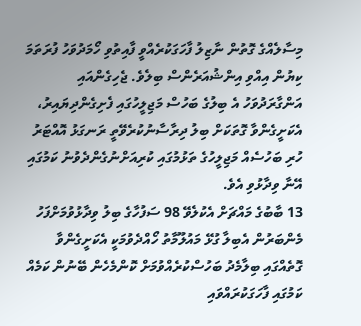މިސާލެއްގެ ގޮތުން ނާޒިލު ފާހަގަކުރެއްވީ ފާއިތުވި ހޯމަދުވަހު ފުރަތަމަ ކިޔުން އިއްވި އިންޝުއަރެންސް ބިލެވެ. ޖެހިގެންއައި އަންގާރަދުވަހު އެ ބިލުގެ ބަހުސް މަޖިލީހުގައި ފެށިގެންދިޔައިރު، އެކަށީގެންވާ ގޮތަކަށް ބިލު ދިރާސާނުކުރެވޭތީ ރަނގަޅު އޮއްޓަރު ހުރި ބަހުސެއް މަޖިލީހުގެ ތަޅުމުގައި ކުރިއަށްނުގެންދެވުނު ކަމުގައި އޭނާ ވިދާޅުވި އެވެ.
13 ބާބުގެ މައްޗަށް އެކުލެވޭ 98 ސަފުހާގެ ބިލު ވިދާޅުވުމަށްފަހު މެންބަރުން އެބިލާ ގުޅޭ މައުލޫމާތު ހޯއްދެވުމަކީ އެކަށީގެންވާ ގޮތެއްގައި ބިލާމެދު ބަހުސްކުރެއްވުމަށް ކޮންމެހެން ބޭނުން ކަމެއް ކަމުގައި ފާހަގަކުރައްވައި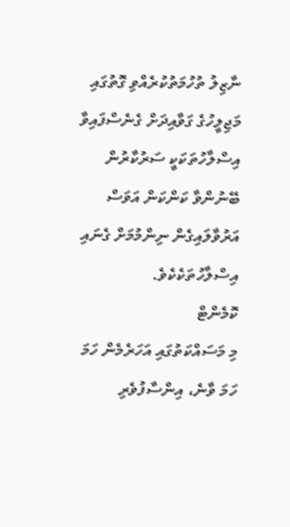ނާޒިލު ތުހުމަތުކުރެއްވި ގޮތުގައި މަޖިލީހުގެ ގަވާއިދަށް ގެނެސްފައިވާ އިސްލާހުތަކަކީ ސަރުކާރުން ބޭނުންވާ ކަންކަން އަވަސް އަރުވާލައިގެން ނިންމުމަށް ގެނައި އިސްލާހުތަކެކެވެ.
ކޮމެންޓް
މި މަސައްކަތުގައި އަހަރެމެން ހަމަ ހަމަ ވާނެ، އިންސާފުވެރި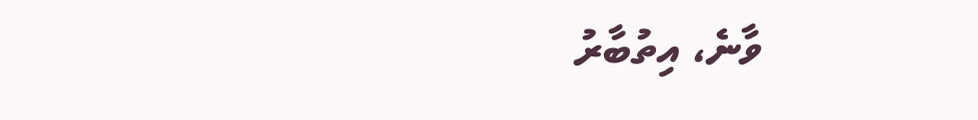ވާނެ، އިތުބާރު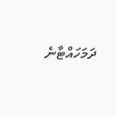ދަމަހައްޓާނެ